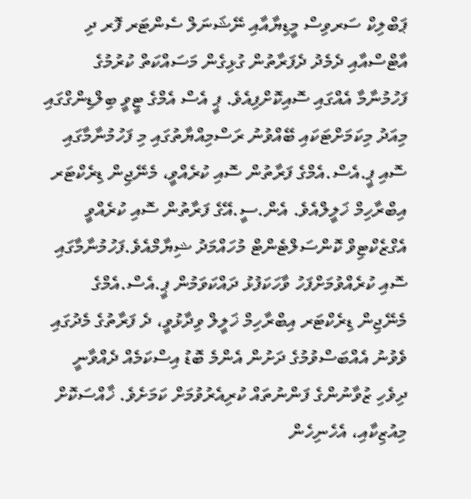ޕަބްލިކް ސަރވިސް މީޑިޔާއާއި ނޭޝަނަލް ސެންޓަރ ފޮރ ދި އާޓްސްއާއި ދެމެދު ދެފަރާތުން ގުޅިގެން މަސައްކަތް ކުރުމުގެ ފަހުމުނާމާ އެއްގައި ސޮއިކޮށްފިއެވެ. ޕީ އެސް އެމްގެ ޓީވީ ބިލްޑިންގްގައި މިއަދު މިކަމަށްޓަކައި ބޭއްވުނު ރަސްމިއްޔާތުގައި މި ފަހުމުނާމާގައި ސޮއި ޕީ.އެސް.އެމްގެ ފަރާތުން ސޮއި ކުރެއްވީ، މެނޭޖިން ޑިރެކްޓަރ އިބްރާހިމް ޚަލީލްއެވެ. އެން.ސީ.އޭގެ ފަރާތުން ސޮއި ކުރެއްވީ އެގްޒެކްޓިވް ކޮންސަލްޓެންޓް މުހައްމަދު ޝިޔާމްއެވެ.ފަހުމުނާމާގައި ސޮއި ކުރެއްވުމަށްފަހު ވާހަކަފުޅު ދައްކަވަމުން ޕީ.އެސް.އެމްގެ މެނޭޖިން ޑިރެކްޓަރ އިބްރާހިމް ޚަލީލް ވިދާޅުވީ، ދެ ފަރާތުގެ މެދުގައި ވެވުނު އެއްބަސްވުމުގެ ދަށުން އެންމެ ބޮޑު އިސްކަމެއް ދެއްވާނީ ދިވެހި ޒުވާނުންގެ ފަންނުތައް ކުރިއެރުވުމަށް ކަމަށެވެ. ޚާއްސަކޮށް މިއުޒިކާއި، އެހެނިހެން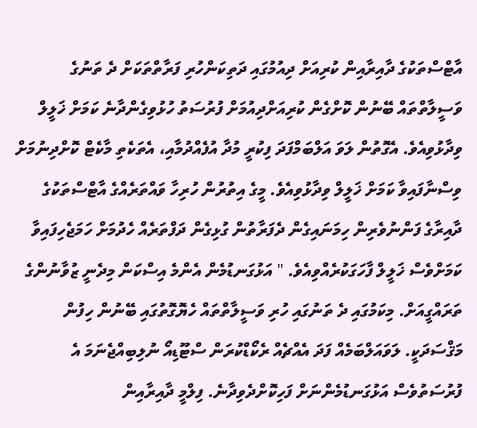އާޓްސްތަކުގެ ދާއިރާއިން ކުރިއަށް ދިއުމުގައި ދަތިކަންހުރި ފަރާތްތަކަށް ދެ ތަނުގެ ވަސީލާތްތައް ބޭނުން ކޮށްގެން ކުރިއަށްދިއުމަށް ފުރުސަތު ހުޅުވިގެންދާނެ ކަމަށް ޚަލީލް ވިދާޅުވިއެވެ. އެގޮތުން ލަވަ އަލްބަމްފަދަ ފިކުރީ މުދާ އުފެއްދުމާއި، އެތަކެތި މާކެޓް ކޮށްދިނުމަށް ވިސްނާފައިވާ ކަމަށް ޚަލީލް ވިދާޅުވިއެވެ. މީގެ އިތުރުން ހުރިހާ ވައްތަރެއްގެ އާޓްސްތަކުގެ ދާއިރާގެ ފަންނުވެރިން ހިމަނައިގެން ދެފަރާތުން ގުޅިގެން ދަފްތަރެއް ހެދުމަށް ހަމަޖެހިފައިވާ ކަމަށްވެސް ޚަލީލް ފާހަގަކުރެއްވިއެވެ. " އަޅުގަނޑުމެން އެންމެ އިސްކަން މިދެނީ ޒުވާނުންގެ ތަރައްގީއަށް. މިކަމުގައި ދެ ތަނުގައި ހުރި ވަސީލާތްތައް ހެޔޮގޮތުގައި ބޭނުން ހިފުން މަޤްސަދަކީ. ލަވައަލްބަމެއް ފަދަ އެއްޗެއް ރެކޯޑްކުރަން ސްޓޫޑިއޯ ނުލިބިއްޖެނަމަ އެ ފުރުސަތުވެސް އަޅުގަނޑުމެންނަށް ފަހިކޮށްދެވިދާނެ. ފިލްމީ ދާއިރާއިން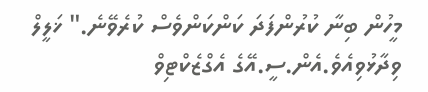މީހުން ބިނާ ކުރުންފަދަ ކަންކަންވެސް ކުރެވޭނެ." ޚަލީލް ވިދާޅުވިއެވެ.އެން.ސީ.އޭގެ އެގްޒެކްޓިވް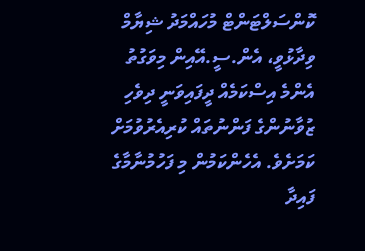ކޮންސަލްޓަންޓް މުހައްމަދު ޝިޔާމް ވިދާޅުވީ، އެން.ސީ.އޭއިން މިވަގުތު އެންމެ އިސްކަމެއް ދީފައިވަނީ ދިވެހި ޒުވާނުންގެ ފަންނުތައް ކުރިއެރުވުމަށް ކަމަށެވެ. އެހެންކަމުން މި ފަހުމުނާމާގެ ފައިދާ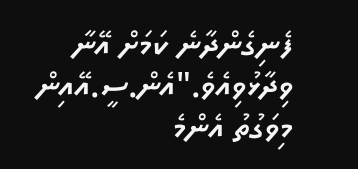ފެނިގެންދާނެ ކަމަށް އޭނާ ވިދާޅުވިއެވެ."އެން.ސީ.އޭއިން މިވަގުތު އެންމެ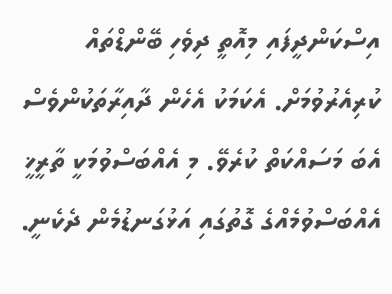އިސްކަންދީފައި މިއޮތީ ދިވެހި ބޭންޑްތައް ކުރިއެރުވުމަށް. އެކަމަކު އެހެން ދާއިރާތަކުންވެސް އެބަ މަސައްކަތް ކުރެވޭ. މި އެއްބަސްވުމަކީ ތާރީޚީ އެއްބަސްވުމެއްގެ ގޮތުގައި އަޅުގަނޑުމެން ދެކެނީ.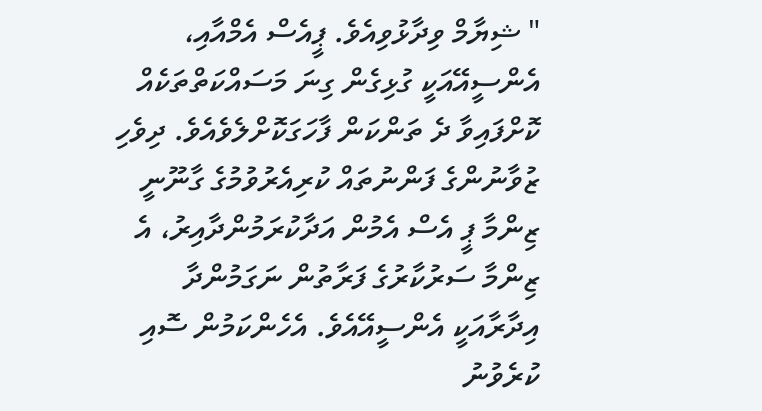" ޝިޔާމް ވިދާޅުވިއެވެ. ޕީއެސް އެމްއާއި، އެންސީއޭއަކީ ގުޅިގެން ގިނަ މަސައްކަތްތަކެއް ކޮށްފައިވާ ދެ ތަންކަން ފާހަގަކޮށްލެވެއެވެ. ދިވެހި ޒުވާނުންގެ ފަންނުތައް ކުރިއެރުވުމުގެ ގާނޫނީ ޒިންމާ ޕީ އެސް އެމުން އަދާކުރަމުންދާއިރު، އެ ޒިންމާ ސަރުކާރުގެ ފަރާތުން ނަގަމުންދާ އިދާރާއަކީ އެންސީއޭއެވެ. އެހެންކަމުން ސޮއި ކުރެވުނު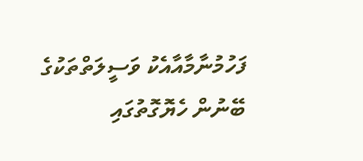ފަހުމުނާމާއާއެކު ވަސީލަތްތަކުގެ ބޭނުން ހެޔޮގޮތުގައި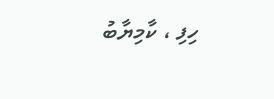ހިފި ، ކާމިޔާބު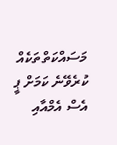މަސައްކަތްތަކެއް ކުރެވޭނެ ކަމަށް ޕީ އެސް އެމްއާއި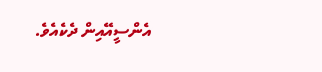އެންސީއޭއިން ދެކެއެވެ.